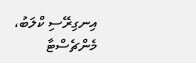އިނގިރޭސި ކްލަބު، މެންޗެސްޓާ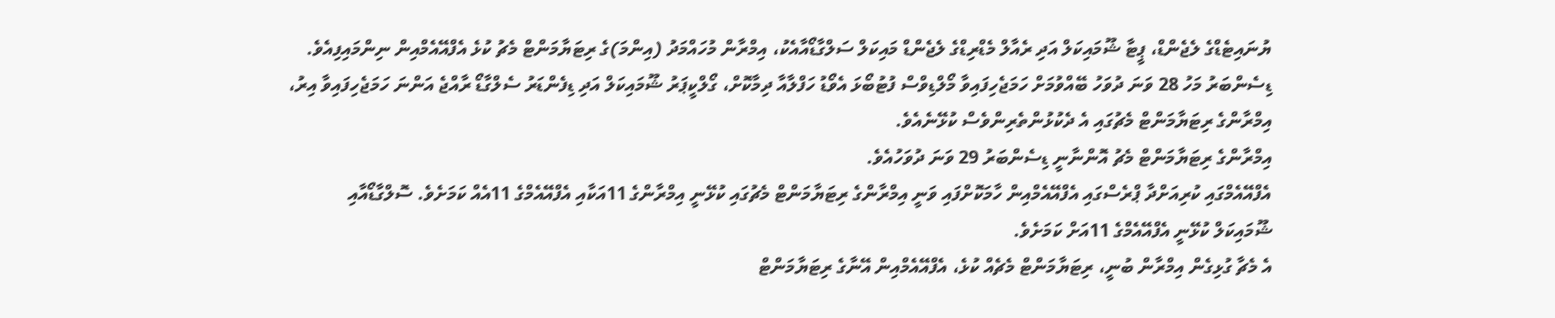ޔުނައިޓެޑްގެ ލެޖެންޑް، ޕީޓާ ޝޫމައިކަލް އަދި ރެއާލް މެޑްރިޑްގެ ލެޖެންޑް މައިކަލް ސަލްގާޑޯއާއެކު، އިމްރާން މުހައްމަދު (އިންމަ)ގެ ރިޓަޔާމަންޓް މެޗު ކުޅެ އެފްއޭއެމްއިން ނިންމައިފިއެވެ.
ޑިސެންބަރު މަހު 28 ވަނަ ދުވަހު ބޭއްވުމަށް ހަމަޖެހިފައިވާ މޯލްޑިވްސް ފުޓުބޯޅަ އެވޯޑު ހަފްލާއާ ދިމާކޮށް، ގޯލްކީޕަރު ޝޫމައިކަލް އަދި ޑިފެންޑަރު ސެލްގާޑޯ ރާއްޖެ އަންނަ ހަމަޖެހިފައިވާ އިރު، އިމްރާންގެ ރިޓަޔާމަންޓް މެޗުގައި އެ ދެކުޅުންތެރިންވެސް ކުޅޭނެއެވެ.
އިމްރާންގެ ރިޓަޔާމަންޓް މެޗު އޮންނާނީ ޑިސެންބަރު 29 ވަނަ ދުވަހުއެވެ.
އެފްއޭއެމްގައި ކުރިއަށްދާ ޕްރެސްގައި އެފްއޭއެމްއިން ހާމަކޮށްފައި ވަނީ އިމްރާންގެ ރިޓަޔާމަންޓް މެޗުގައި ކުޅޭނީ އިމްރާންގެ 11އަކާއި އެފްއޭއެމްގެ 11އެއް ކަމަށެވެ. ސޮލްގާޑޯއާއި ޝޫމައިކަލް ކުޅޭނީ އެފްއޭއެމްގެ 11އަށް ކަމަށެވެ.
އެ މެޗާ ގުޅިގެން އިމްރާން ބުނީ، ރިޓަޔާމަންޓް މެޗެއް ކުޅެ، އެފްއޭއެމްއިން އޭނާގެ ރިޓަޔާމަންޓް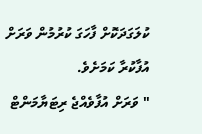ކުލަގަދަކޮށް ފާހަގަ ކުރުމުން ވަރަށް އުފާކުރާ ކަމަށެވެ.
" ވަރަށް އުފާވެއްޖެ ރިޓަޔާމަންޓް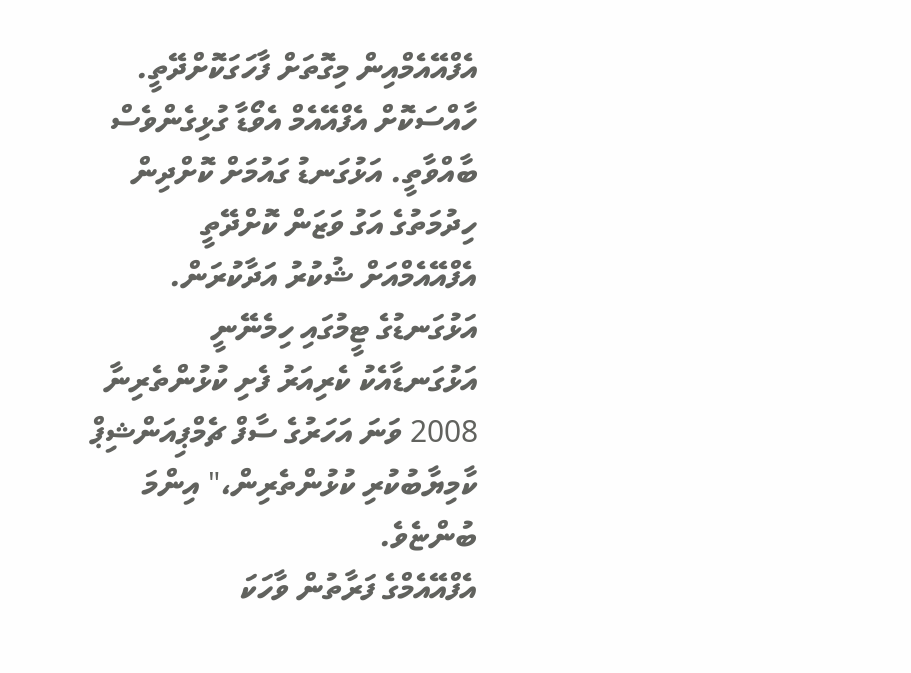އެފްއޭއެމްއިން މިގޮތަށް ފާހަގަކޮށްދޭތީ. ހާއްސަކޮށް އެފްއޭއެމް އެވޯޑާ ގުޅިގެންވެސް ބާއްވާތީ. އަޅުގަނޑު ގައުމަށް ކޮށްދިން ހިދުމަތުގެ އަގު ވަޒަން ކޮށްދޭތީ އެފްއޭއެމްއަށް ޝުކުރު އަދާކުރަން. އަޅުގަނޑުގެ ޓީމުގައި ހިމެނޭނީ އަޅުގަނޑާއެކު ކެރިއަރު ފެށި ކުޅުންތެރިނާ 2008 ވަނަ އަހަރުގެ ސާފް ޗެމްޕިއަންޝިޕް ކާމިޔާބުކުރި ކުޅުންތެރިން،" އިންމަ ބުންޏެވެ.
އެފްއޭއެމްގެ ފަރާތުން ވާހަކަ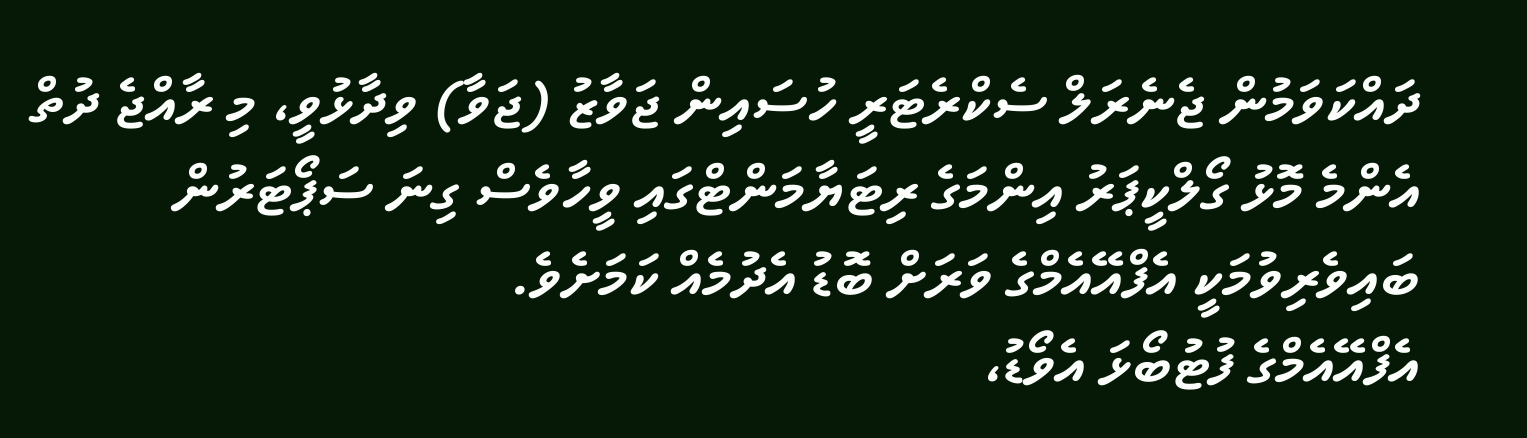ދައްކަވަމުން ޖެނެރަލް ސެކްރެޓަރީ ހުސައިން ޖަވާޒު (ޖަވާ) ވިދާޅުވީ، މި ރާއްޖެ ދުތް އެންމެ މޮޅު ގޯލްކީޕަރު އިންމަގެ ރިޓަޔާމަންޓްގައި ވީހާވެސް ގިނަ ސަޕޯޓަރުން ބައިވެރިވުމަކީ އެފްއޭއެމްގެ ވަރަށް ބޮޑު އެދުމެއް ކަމަށެވެ.
އެފްއޭއެމްގެ ފުޓުބޯޅަ އެވޯޑު،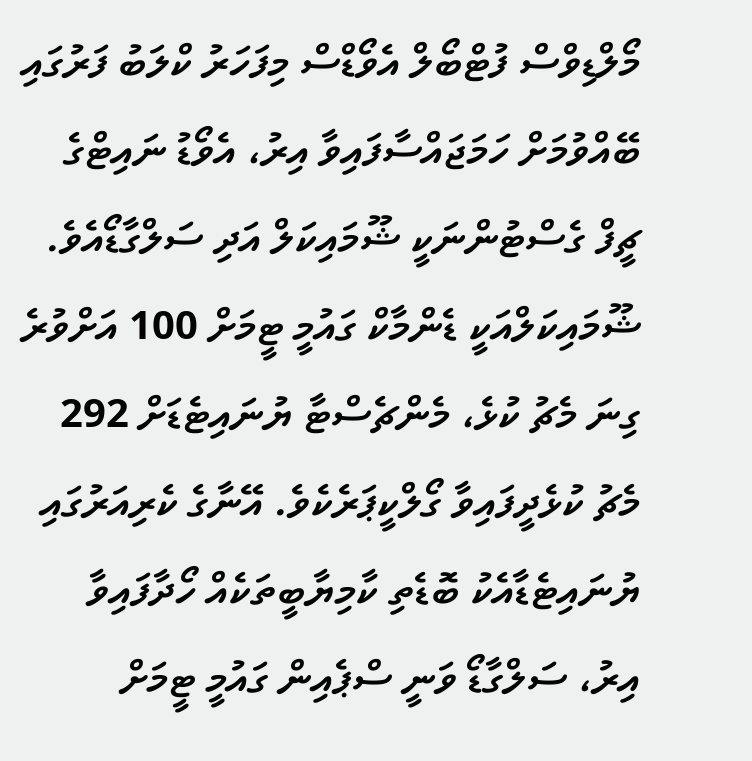މޯލްޑިވްސް ފުޓްބޯލް އެވޯޑްސް މިފަހަރު ކްލަބު ފަރުގައި ބޭއްވުމަށް ހަމަޖައްސާފައިވާ އިރު، އެވޯޑު ނައިޓްގެ ޗީފް ގެސްޓުންނަކީ ޝޫމައިކަލް އަދި ސަލްގާޑޯއެވެ.
ޝޫމައިކަލްއަކީ ޑެންމާކް ގައުމީ ޓީމަށް 100 އަށްވުރެ ގިނަ މެޗު ކުޅެ، މެންޗެސްޓާ ޔުނައިޓެޑަށް 292 މެޗު ކުޅެދީފައިވާ ގޯލްކީޕަރެކެވެ. އޭނާގެ ކެރިއަރުގައި ޔުނައިޓެޑާއެކު ބޮޑެތި ކާމިޔާބީތަކެއް ހޯދާފައިވާ އިރު، ސަލްގާޑޯ ވަނީ ސްޕެއިން ގައުމީ ޓީމަށް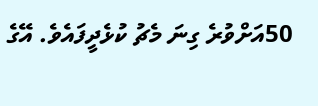50އަށްވުރެ ގިނަ މެޗު ކުޅެދީފައެވެ. އޭގެ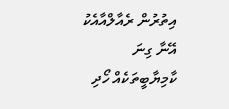އިތުރުން ރެއާލްއާއެކު އޭނާ ގިނަ ކާމިޔާބީތަކެއް ހޯދި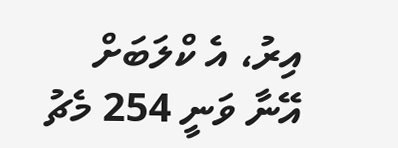އިރު، އެ ކްލަބަށް އޭނާ ވަނީ 254 މެޗު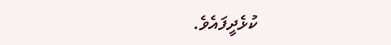ކުޅެދީފައެވެ.